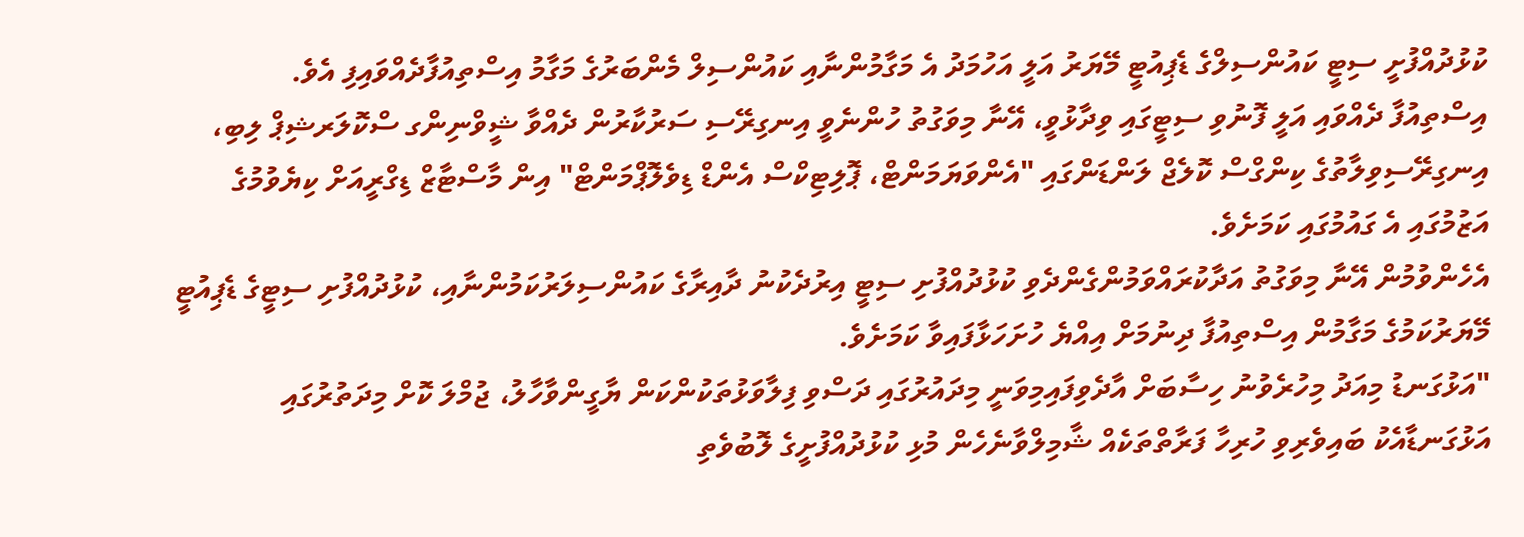ކުޅުދުއްފުށީ ސިޓީ ކައުންސިލްގެ ޑެޕިއުޓީ މޭޔަރު އަލީ އަހުމަދު އެ މަގާމުންނާއި ކައުންސިލް މެންބަރުގެ މަގާމު އިސްތިއުފާދެއްވައިފި އެވެ.
އިސްތިއުފާ ދެއްވައި އަލީ ފޮނުވި ސިޓީގައި ވިދާޅުވީ، އޭނާ މިވަގުތު ހުންނެވީ އިނގިރޭސި ސަރުކާރުން ދެއްވާ ޝީވްނިންގ ސްކޮލަރޝިޕް ލިބި، އިނގިރޭސިވިލާތުގެ ކިންގްސް ކޮލެޖް ލަންޑަންގައި "އެންވަޔަމަންޓް، ޕޮލިޓިކްސް އެންޑް ޑިވެލޮޕްމަންޓް" އިން މާސްޓާޒް ޑިގްރީއަށް ކިޔެވުމުގެ އަޒުމުގައި އެ ގައުމުގައި ކަމަށެވެ.
އެހެންވުމުން އޭނާ މިވަގުތު އަދާކުރައްވަމުންގެންދެވި ކުޅުދުއްފުށި ސިޓީ އިރުދެކުނު ދާއިރާގެ ކައުންސިލަރުކަމުންނާއި، ކުޅުދުއްފުށި ސިޓީގެ ޑެޕިއުޓީ މޭޔަރުކަމުގެ މަގާމުން އިސްތިއުފާ ދިނުމަށް އިއްޔެ ހުށަހަޅާފައިވާ ކަމަށެވެ.
"އަޅުގަނޑު މިއަދު މިހުރެވުނު ހިސާބަށް އާދެވިފައިމިވަނީ މިދައުރުގައި ދަސްވި ފިލާވަޅުތަކުންކަން ޔާގީންވާހާލު، ޖުމްލަ ކޮށް މިދަތުރުގައި އަޅުގަނޑާއެކު ބައިވެރިވި ހުރިހާ ފަރާތްތަކެއް ޝާމިލްވާނެހެން މުޅި ކުޅުދުއްފުށީގެ ލޮބުވެތި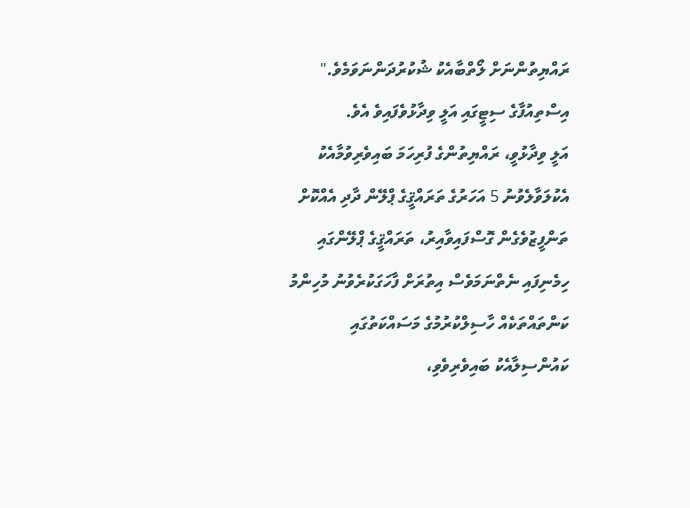ރައްޔިތުންނަށް ލޯތްބާއެކު ޝުކުރުދަންނަވަމެވެ." އިސްތިއުފާގެ ސިޓީގައި އަލީ ވިދާޅުވެފައިވެ އެވެ.
އަލީ ވިދާޅުވީ، ރައްޔިތުންގެ ފުރިހަމަ ބައިވެރިވުމާއެކު އެކުލަވާލެވުނު 5 އަހަރުގެ ތަރައްޤީގެ ޕްލޭން ދާދި އެއްކޮށް ތަންފީޒުވެގެން ގޮސްފައިވާއިރު، ތަރައްޤީގެ ޕްލޭންގައި ހިމެނިފައި ނެތްނަމަވެސް އިތުރަށް ފާހަގަކުރެވުނު މުހިންމު ކަންތައްތަކެއް ހާސިލްކުރުމުގެ މަސައްކަތުގައި ކައުންސިލާއެކު ބައިވެރިވެވި،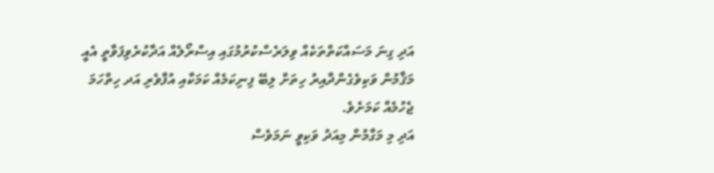އަދި ގިނަ މަސައްކަތްތަކެއް ވިލަރެސްކުރުމުގައި އިސްރޯލެއް އަދާކުރެވިފަވާތީ އެއީ މަޤާމުން ވަކިވެގެންދާއިރު ހިތަށް ލިބޭ ފިނިކަމެއް ކަމަކާއި އުފާވެރި އަދ ހިތްހަމަ ޖެހުމެއް ކަމަށެވެ.
އަދި މި މަގާމުން މިއަދު ވަކިވީ ނަމަވެސް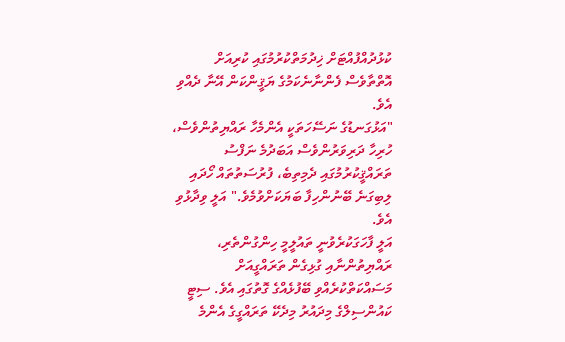ކުޅުދުއްފުއްޓަށް ޚިދުމަތްކުރުމުގައި ކުރިއަށް އޮތްތާވެސް ފެންނާނެކަމުގެ ޔަޤީންކަން އޭނާ ދެއްވި އެވެ.
"އަޅުގަނޑުގެ ނަސޭހަތަކީ އެންމެހާ ރައްޔިތުންވެސް، ހުރިހާ ދަރިވަރުންވެސް އަބަދުމެ ނަފްސު ތަރައްޤީކުރުމުގައި ދެމިތިބެ، ފުރުސަތުތައް ހޯދައި ލިބިގަނެ ބޭނުންހިފާ ބަޔަކަށްވުމެވެ." އަލީ ވިދާޅުވި އެވެ.
އަލީ ފާހަގަކުރެވުނީ ތައުލީމީ ހިންގުންތެރި، ރައްޔިތުންނާއި ގުޅިގެން ތަރައްގީއަށް މަސައްކަތްކުރެއްވި ބޭފުޅެއްގެ ގޮތުގައި އެވެ. ސިޓީ ކައުންސިލްގެ މިދައުރު މިދެކޭ ތަރައްގީގެ އެންމެ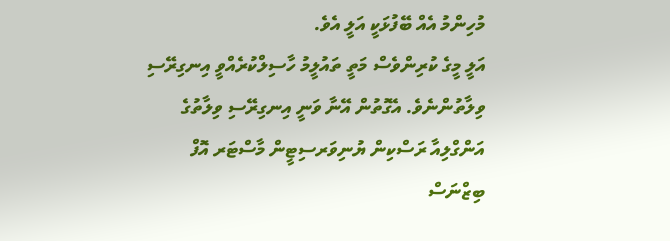މުހިންމު އެއް ބޭފުޅަކީ އަލީ އެވެ.
އަލީ މީގެ ކުރިންވެސް މަތީ ތައުލީމު ހާސިލްކުރެއްވީ އިނގިރޭސި ވިލާތުންނެވެ. އެގޮތުން އޭނާ ވަނީ އިނގިރޭސި ވިލާތުގެ އަންގްލިއާ ރަސްކިން ޔުނިވަރސިޓީން މާސްޓަރ އޮފް ބިޒްނަސް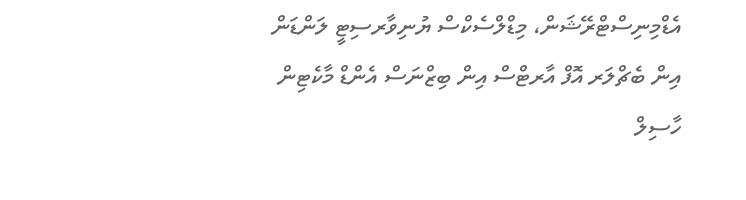އެޑްމިނިސްޓްރޭޝަން، މިޑްލްސެކްސް ޔުނިވާރސިޓީ ލަންޑަން އިން ބެޗްލަރ އޮފް އާރޓްސް އިން ބިޒްނަސް އެންޑް މާކެޓިން ހާސިލް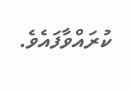ކުރައްވާފައެވެ.